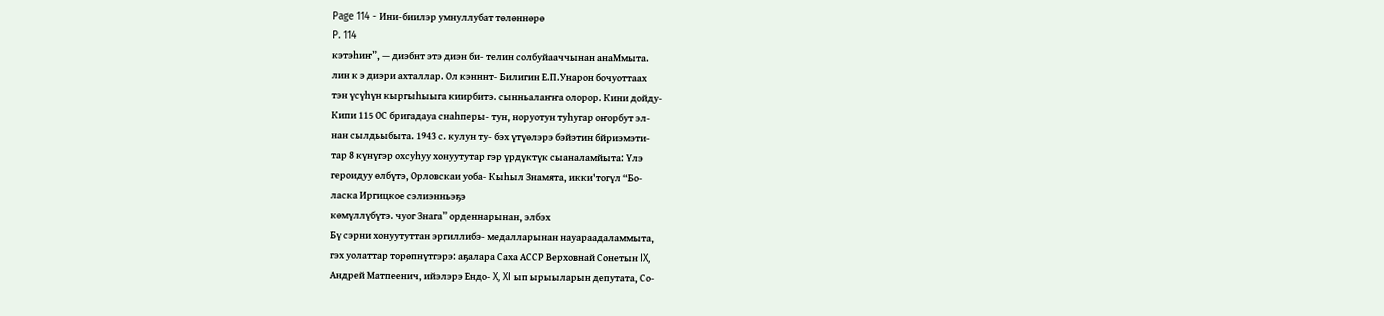Page 114 - Ини-биилэр умнуллубат төлөннөрө
P. 114
кэтэһиҥ”, — диэбнт этэ диэн би- телин солбуйааччынан анаМмыта.
лин к э диэри ахталлар. Ол кэнннт- Билигин Е.П.Унарон бочуоттаах
тэн үсүһүн кыргыһыыга киирбитэ. сынньалаҥҥа олорор. Кини дойду-
Кипи 115 ОС бригадауа снаһперы- тун, норуотун туһугар оҥорбут эл-
нан сылдьыбыта. 1943 с. кулун ту- бэх үтүөлэрэ бэйэтин бйриэмэти-
тар 8 күнүгэр охсуһуу хонуутутар гэр үрдүктүк сыаналамйыта: Үлэ
героидуу өлбүтэ, Орловскаи уоба- Кыһыл Знамята, икки'тогүл “Бо-
ласка Иргицкое сэлиэнньэҕэ
көмүллүбүтэ. чуог Знага” орденнарынан, элбэх
Бү сэрни хонуутуттан эргиллибэ- медалларынан науараадаламмыта,
гэх уолаттар торөпнүтгэрэ: аҕалара Саха АССР Верховнай Сонетын IX,
Андрей Матпеенич, ийэлэрэ Ендо- X, XI ып ырыыларын депутата, Со-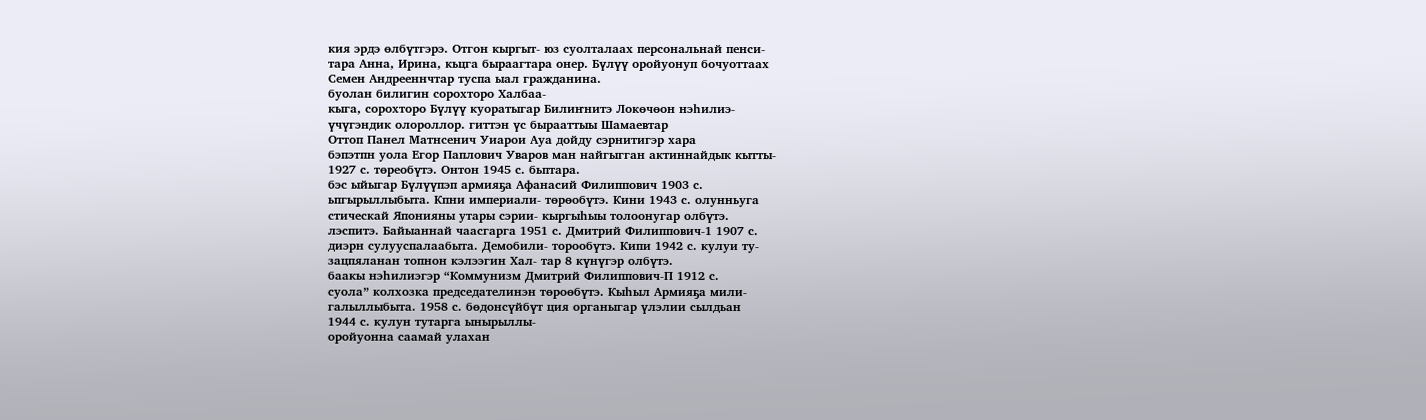кия эрдэ өлбүтгэрэ. Отгон кыргыт- юз суолталаах персональнай пенси-
тара Анна, Ирина, кьцга быраагтара онер. Бүлүү оройуонуп бочуоттаах
Семен Андрееннчтар туспа ыал гражданина.
буолан билигин сорохторо Халбаа-
кыга, сорохторо Бүлүү куоратыгар Билиҥнитэ Локөчөон нэһилиэ-
үчүгэндик олороллор. гиттэн үс бырааттыы Шамаевтар
Оттоп Панел Матнсенич Уиарои Ауа дойду сэрнитигэр хара
бэпэтпн уола Егор Паплович Уваров ман найгыгган актиннайдык кытты-
1927 с. төреобүтэ. Онтон 1945 с. бьптара.
бэс ыйыгар Бүлүүпэп армияҕа Афанасий Филиппович 1903 с.
ьпгырыллыбыта. Кпни империали- төрөобүтэ. Кини 1943 с. олунньуга
стическай Японияны утары сэрии- кыргыһыы толоонугар олбүтэ.
лэспитэ. Байыаннай чаасгарга 1951 с. Дмитрий Филиппович-1 1907 с.
диэрн сулууспалаабыта. Демобили- торообүтэ. Кипи 1942 с. кулуи ту-
зацпяланан топнон кэлээгин Хал- тар 8 күнүгэр олбүтэ.
баакы нэһилиэгэр “Коммунизм Дмитрий Филиппович-П 1912 с.
суола” колхозка председателинэн төроөбүтэ. Кыһыл Армияҕа мили-
галыллыбыта. 1958 с. бөдонсүйбүт ция органыгар үлэлии сылдьан
1944 с. кулун тутарга ынырыллы-
оройуонна саамай улахан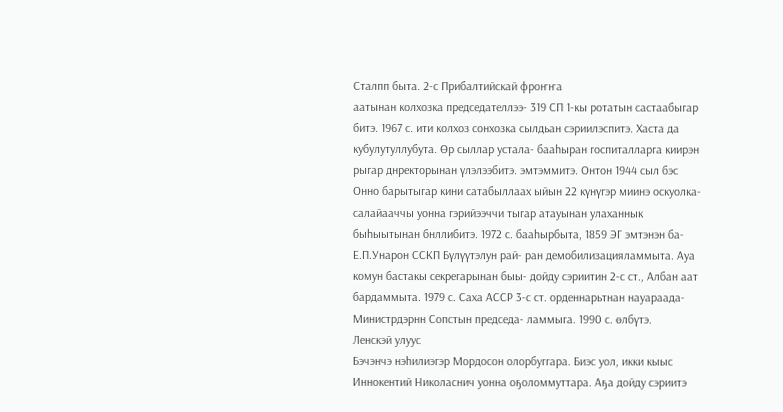Сталпп быта. 2-с Прибалтийскай фроҥҥа
аатынан колхозка председателлээ- 319 СП 1-кы ротатын састаабыгар
битэ. 1967 с. ити колхоз сонхозка сылдьан сэриилэспитэ. Хаста да
кубулутуллубута. Өр сыллар устала- бааһыран госпиталларга киирэн
рыгар днректорынан үлэлээбитэ. эмтэммитэ. Онтон 1944 сыл бэс
Онно барытыгар кини сатабыллаах ыйын 22 күнүгэр миинэ оскуолка-
салайааччы уонна гэрийээччи тыгар атауынан улаханнык
быһыытынан бнллибитэ. 1972 с. бааһырбыта, 1859 ЭГ эмтэнэн ба-
Е.П.Унарон ССКП Бүлүүтэлун рай- ран демобилизацияламмыта. Ауа
комун бастакы секрегарынан быы- дойду сэриитин 2-с ст., Албан аат
бардаммыта. 1979 с. Саха АССР 3-с ст. орденнарьтнан науараада-
Министрдэрнн Сопстын председа- ламмыга. 1990 с. өлбүтэ.
Ленскэй улуус
Бэчэнчэ нэһилиэгэр Мордосон олорбуггара. Биэс уол, икки кыыс
Иннокентий Николаснич уонна оҕоломмуттара. Аҕа дойду сэриитэ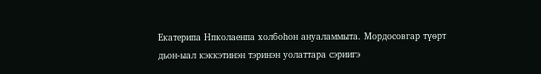Екатерипа Нпколаенпа холбоһон ануаламмыта. Мордосовгар түөрт
дьон-ыал кэккэтинэн тэринэн уолаттара сэриигэ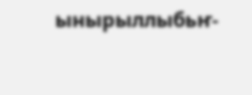ынырыллыбьҥ-